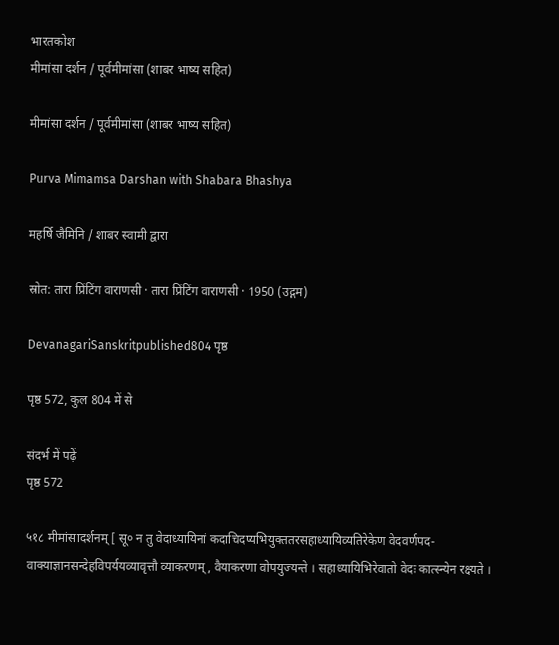भारतकोश
मीमांसा दर्शन / पूर्वमीमांसा (शाबर भाष्य सहित)

मीमांसा दर्शन / पूर्वमीमांसा (शाबर भाष्य सहित)

Purva Mimamsa Darshan with Shabara Bhashya

महर्षि जैमिनि / शाबर स्वामी द्वारा

स्रोत: तारा प्रिंटिंग वाराणसी · तारा प्रिंटिंग वाराणसी · 1950 (उद्गम)

DevanagariSanskritpublished804 पृष्ठ

पृष्ठ 572, कुल 804 में से

संदर्भ में पढ़ें
पृष्ठ 572

५१८ मीमांसादर्शनम् [ सू० न तु वेदाध्यायिनां कदाचिदप्यभियुक्ततरसहाध्यायिव्यतिरेकेण वेदवर्णपद- वाक्याज्ञानसन्देहविपर्ययव्यावृत्तौ व्याकरणम्, वैयाकरणा वोपयुज्यन्ते । सहाध्यायिभिरेवातो वेदः कात्स्न्येन रक्ष्यते ।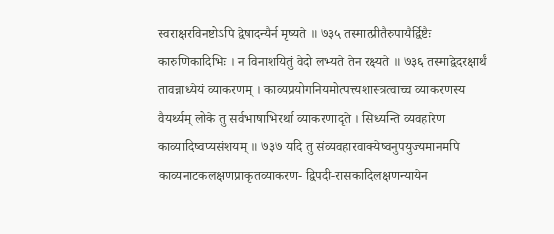स्वराक्षरविनष्टोऽपि द्वेषादन्यैर्न मृष्यते ॥ ७३५ तस्मात्प्रीतैरुपायैर्द्विष्टैः कारुणिकादिभिः । न विनाशयितुं वेदो लभ्यते तेन रक्ष्यते ॥ ७३६ तस्माद्वेदरक्षार्थं तावन्नाध्येयं व्याकरणम् । काव्यप्रयोगनियमोत्पत्त्यशास्त्रत्वाच्च व्याकरणस्य वैयर्थ्यम् लोके तु सर्वभाषाभिरर्था व्याकरणादृते । सिध्यन्ति व्यवहारेण काव्यादिष्वप्यसंशयम् ॥ ७३७ यदि तु संव्यवहारवाक्येष्वनुपयुज्यमानमपि काव्यनाटकलक्षणप्राकृतव्याकरण- द्विपदी-रासकादिलक्षणन्यायेन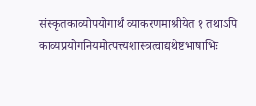संस्कृतकाव्योपयोगार्थं व्याकरणमाश्रीयेत १ तथाऽपि काव्यप्रयोगनियमोत्पत्त्यशास्त्रत्वाद्यथेष्टभाषाभिः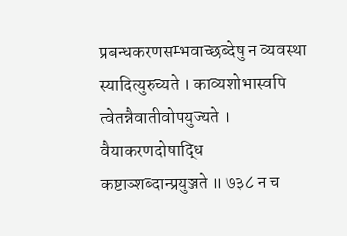प्रबन्धकरणसम्भवाच्छब्देषु न व्यवस्था स्यादित्युरुच्यते । काव्यशोभास्वपि त्वेतन्नैवातीवोपयुज्यते । वैयाकरणदोषाद्धि कष्टाञ्शब्दान्प्रयुञ्जते ॥ ७३८ न च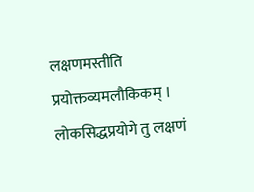लक्षणमस्तीति प्रयोक्तव्यमलौकिकम् । लोकसिद्धप्रयोगे तु लक्षणं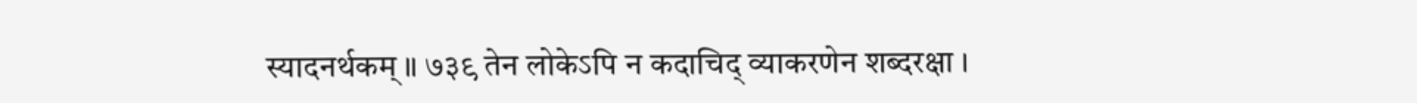स्यादनर्थकम् ॥ ७३९ तेन लोकेऽपि न कदाचिद् व्याकरणेन शब्दरक्षा ।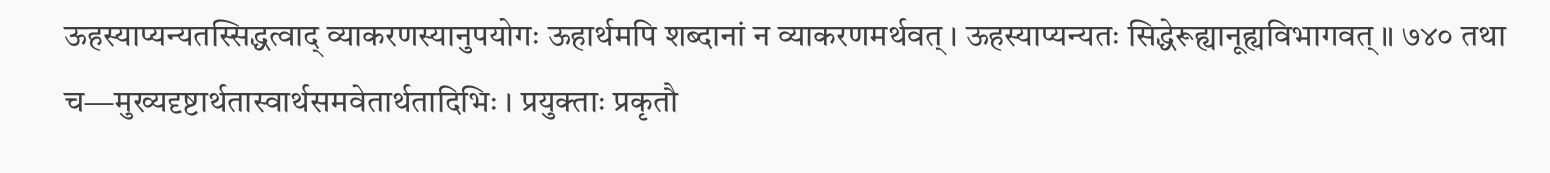ऊहस्याप्यन्यतस्सिद्धत्वाद् व्याकरणस्यानुपयोगः ऊहार्थमपि शब्दानां न व्याकरणमर्थवत् । ऊहस्याप्यन्यतः सिद्धेरूह्यानूह्यविभागवत् ॥ ७४० तथा च—मुख्यदृष्टार्थतास्वार्थसमवेतार्थतादिभिः । प्रयुक्ताः प्रकृतौ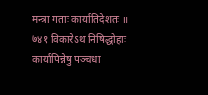मन्त्रा गताः कार्यातिदेशतः ॥ ७४१ विकारेऽथ निषिद्धोहाः कार्यापिन्नेषु पञ्चधा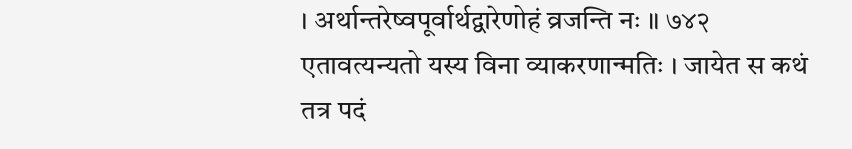। अर्थान्तरेष्वपूर्वार्थद्वारेणोहं व्रजन्ति नः ॥ ७४२ एतावत्यन्यतो यस्य विना व्याकरणान्मतिः । जायेत स कथं तत्र पदं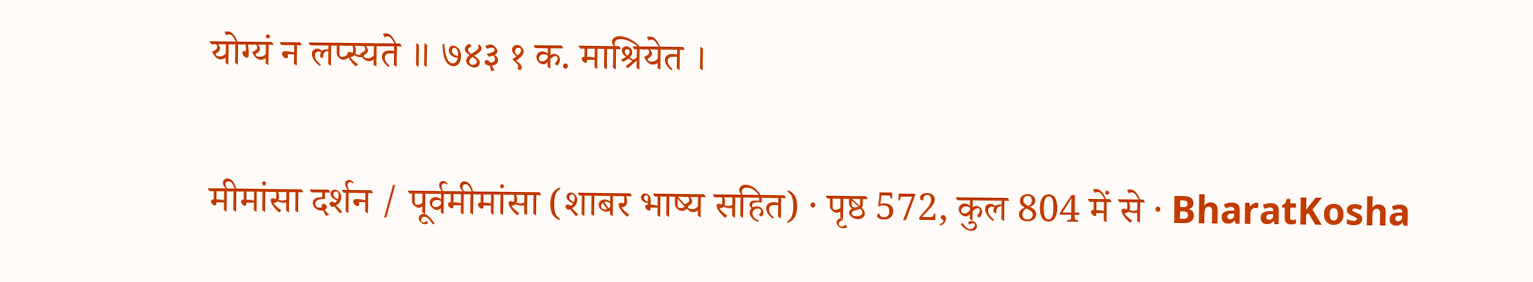योग्यं न लप्स्यते ॥ ७४३ १ क. माश्रियेत ।

मीमांसा दर्शन / पूर्वमीमांसा (शाबर भाष्य सहित) · पृष्ठ 572, कुल 804 में से · BharatKosha